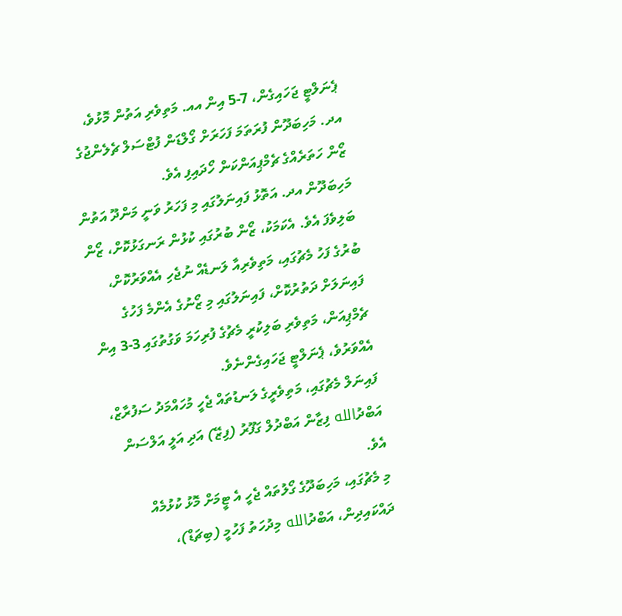ޕެނަލްޓީ ޖަހައިގެން، 7-5 އިން އއ. މަތިވެރި އަތުން މޮޅުވެ، އދ. މަހިބަދޫން ފުރަތަމަ ފަހަރަށް ގޯލްޑަން ފުޓްސަލް ޗެލެންޖުގެ ޒޯން ހަތަރެއްގެ ޗެމްޕިއަންކަން ހޯދައިފި އެވެ.
މަހިބަދޫން އދ. އަތޮޅު ފައިނަލުގައި މި ފަހަރު ވަނީ މަންދޫ އަތުން ބަލިވެފަ އެވެ. އެކަމަކު، ޒޯން ބުރުގައި ކުޅުން ރަނގަޅުކޮށް، ޒޯން ބުރުގެ ފަހު މެޗުގައި، މަތިވެރިއާ ލަނޑެއް ނުޖެހި އެއްވަރުކޮށް، ފައިނަލަށް ދަތުރުކޮށް، ފައިނަލުގައި މި ޒޯނުގެ އެންމެ ފަހުގެ ޗެމްޕިއަން، މަތިވެރި ބަލިކުރީ މެޗުގެ ފުރިހަމަ ވަގުތުގައި 3-3 އިން އެއްވަރުވެ، ޕެނަލްޓީ ޖަހައިގެންނެވެ.
ފައިނަލް މެޗުގައި، މަތިވެރީގެ ލަނޑުތައް ޖެހީ މުހައްމަދު ސަފުރާޒް، އަބްދުالله ފިޒާން އަބްދުލް ގަފޫރު (ފިޒޭ) އަދި އަލީ އަލްސަން އެވެ.
މި މެޗުގައި، މަހިބަދޫގެ ގޯލުތައް ޖެހީ އެ ޓީމަށް މޮޅު ކުޅުމެއް ދައްކައިދިން، އަބްދުالله މިދުހަތު ފަހުމީ (ބިޗަޑް)،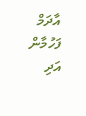އާދަމް ފަހުމާން އަދި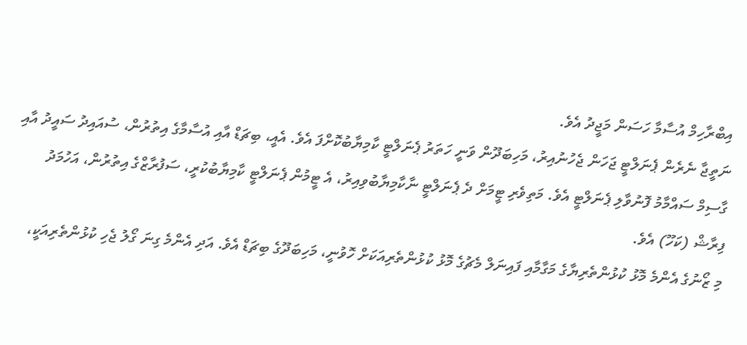އިބްރާހިމް އުސާމާ ހަސަން މަޖީދު އެވެ.
ނަތީޖާ ނެރެން ޕެނަލްޓީ ޖަހަން ޖެހުނުއިރު، މަހިބަދޫން ވަނީ ހަތަރު ޕެނަލްޓީ ކާމިޔާބުކޮށްފަ އެވެ. އެއީ، ބިޗަޑް އާއި އުސާމާގެ އިތުރުން، ސުއައިދު ސައީދު އާއި ގާސިމް ސައްމާމު ފޮނުވާލި ޕެނަލްޓީ އެވެ. މަތިވެރި ޓީމަށް ދެ ޕެނަލްޓީ ނާކާމިޔާބުވިއިރު، އެ ޓީމުން ޕެނަލްޓީ ކާމިޔާބުކުރީ، ސަފުރާޒްގެ އިތުރުން، އަހުމަދު ފިރާޝް (ކަހޫ) އެވެ.
މި ޒޯނުގެ އެންމެ މޮޅު ކުޅުންތެރިޔާގެ މަގާމާއި ފައިނަލް މެޗުގެ މޮޅު ކުޅުންތެރިއަކަށް ހޮވުނީ، މަހިބަދޫގެ ބިޗަޑް އެވެ. އަދި އެންމެ ގިނަ ގޯލު ޖެހި ކުޅުންތެރިއަކީ،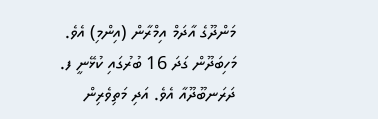މަންދޫގެ އާދަމް އިމްރާން (އިންމި) އެވެ.
މަހިބަދޫން ގަދަ 16 ބުރުގައި ކުޅޭނީ ފ. ދަރަނބޫދޫއާ އެވެ. އަދި މަތިވެރިން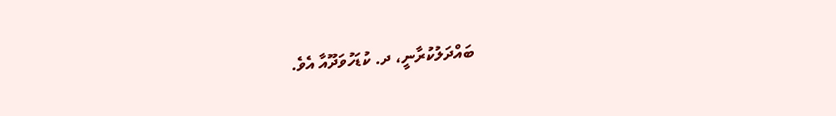ބައްދަލުކުރާނީ، ދ. ކުޑަހުވަދޫއާ އެވެ.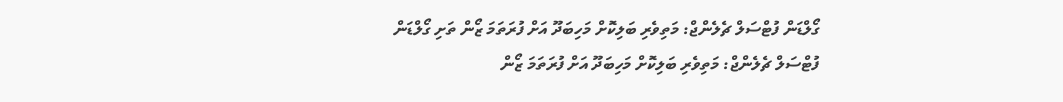ގޯލްޑަން ފުޓްސަލް ޗެލެންޖް: މަތިވެރި ބަލިކޮށް މަހިބަދޫ އަށް ފުރަތަމަ ޒޯން ތަށި ގޯލްޑަން ފުޓްސަލް ޗެލެންޖް: މަތިވެރި ބަލިކޮށް މަހިބަދޫ އަށް ފުރަތަމަ ޒޯން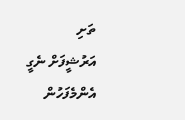ތަށި
އަރުޝީފަށް ނެގީ
އެންމެފަހުން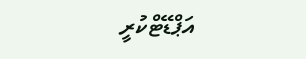އަޕްޑޭޓްކުރީ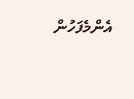އެންމެފަހުން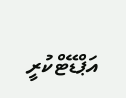އަޕްޑޭޓްކުރީ